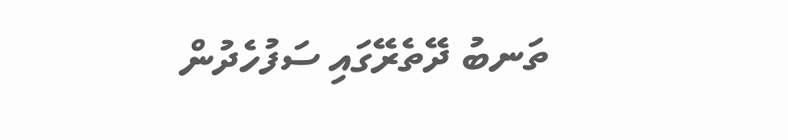ތަނބު ދޭތެރޭގައި ސަފުހެދުން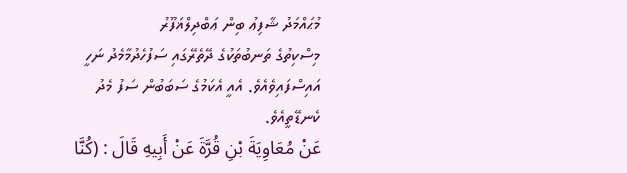މުޙައްމަދު ޝާފިޢު ބިން ޢަބްދިލްޣަފޫރު
މިސްކިތުގެ ތަނބުތަކުގެ ދޭތެރޭގައި ސަފުހެދުމާމެދު ނަހީ އައިސްފައިވެއެވެ. އެއީ އެކަމުގެ ސަބަބުން ސަފު މެދު ކެނޑޭތީއެވެ.
عَنْ مُعَاوِيَةَ بْنِ قُرَّةَ عَنْ أَبِيهِ قَالَ : (كُنَّا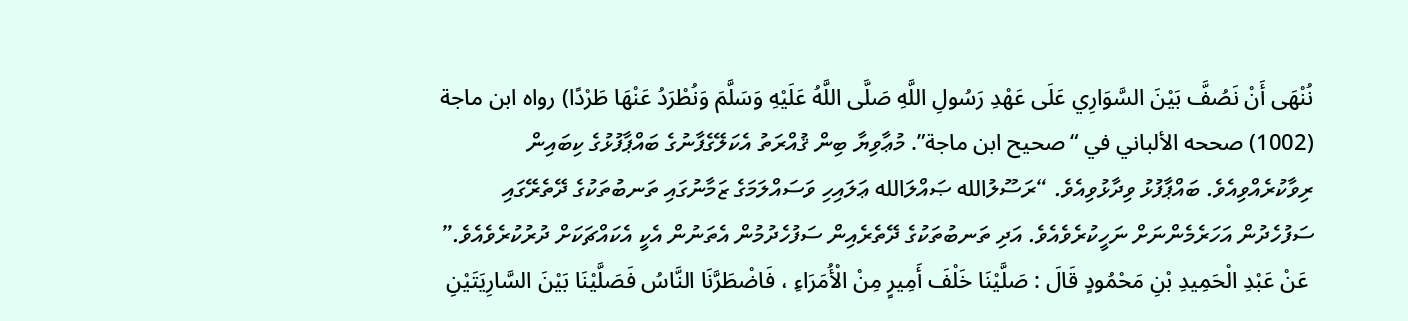نُنْهَى أَنْ نَصُفَّ بَيْنَ السَّوَارِي عَلَى عَهْدِ رَسُولِ اللَّهِ صَلَّى اللَّهُ عَلَيْهِ وَسَلَّمَ وَنُطْرَدُ عَنْهَا طَرْدًا) رواه ابن ماجة (1002) صححه الألباني في “صحيح ابن ماجة”. މުޢާވިޔާ ބިން ޤުއްރަތު އެކަލޭގެފާނުގެ ބައްޕާފުޅުގެ ކިބައިން ރިވާކުރެއްވިއެވެ. ބައްޕާފުޅު ވިދާޅުވިއެވެ. “ރަސޫލުالله ޞައްލަالله ޢަލައިހި ވަސައްލަމަގެ ޒަމާނުގައި ތަނބުތަކުގެ ދޭތެރޭގައި ސަފުހެދުން އަހަރެމެންނަށް ނަހީކުރެވެއެވެ. އަދި ތަނބުތަކުގެ ދޭތެރެއިން ސަފުހެދުމުން އެތަނުން އެކީ އެކައްޗަކަށް ދުރުކުރެވެއެވެ.”
 عَنْ عَبْدِ الْحَمِيدِ بْنِ مَحْمُودٍ قَالَ : صَلَّيْنَا خَلْفَ أَمِيرٍ مِنْ الْأُمَرَاءِ ، فَاضْطَرَّنَا النَّاسُ فَصَلَّيْنَا بَيْنَ السَّارِيَتَيْنِ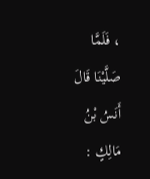، فَلَمَّا صَلَّيْنَا قَالَ أَنَسُ بْنُ مَالِكٍ :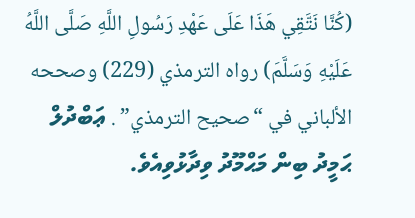(كُنَّا نَتَّقِي هَذَا عَلَى عَهْدِ رَسُولِ اللَّهِ صَلَّى اللَّهُ عَلَيْهِ وَسَلَّمَ) رواه الترمذي (229) وصححه الألباني في “صحيح الترمذي” . ޢަބްދުލް ޙަމީދު ބިން މަޙްމޫދު ވިދާޅުވިއެވެ.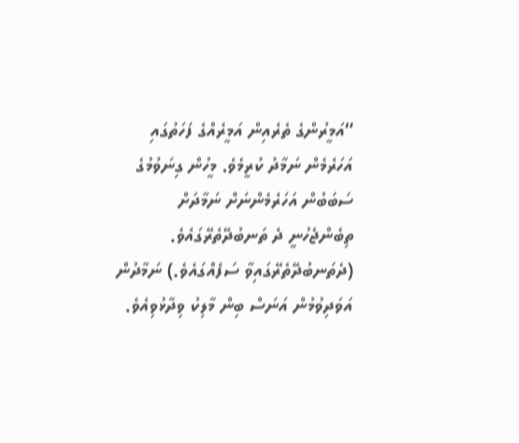“އަމީރުންގެ ތެރެއިން އަމީރެއްގެ ފަހަތުގައި އަހަރެމެން ނަމާދު ކުރީމެވެ. މީހުން ގިނަވުމުގެ ސަބަބުން އަހަރެމެންނަށް ނަމާދަށް ތިބެންޖެހުނީ ދެ ތަނބުދޭތެރޭގައެވެ. (ދެތަނބުދޭތެރޭގައިވާ ސަފެއްގައެވެ.) ނަމާދުން އަވަދިވުމުން އަނަސް ބިން މާލިކު ވިދާޅުވިއެވެ.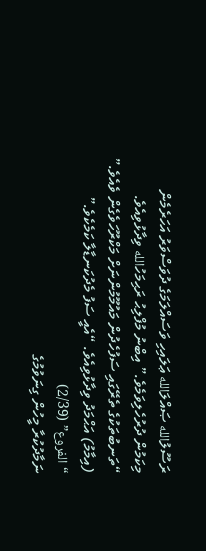ރަސޫލުالله ޞައްލަالله ޢަލައިހި ވަސައްލަމަގެ ދުވަސްވަރު އަހަރެމެން މިކަމުން ދުރުހެލިވަމެވެ.” އިބްނު މުފްލިޙު ރަޙިމަހުالله ވިދާޅުވިއެވެ. “ތަނބުތަކުގެ ތެރޭގައި ސަފުހެދުން މައުމޫމުންނަށް މަކްރޫހަވެގެން ވެއެވެ.” (އިމާމު) އަޙްމަދު ވިދާޅުވިއެވެ. “އެއީ ސަފު މެދުކަނޑާލާ ކަމެކެވެ.” “الفروع” (2/39)
ނަމާދުކުރާ މީހުން ގިނަވުމުގެ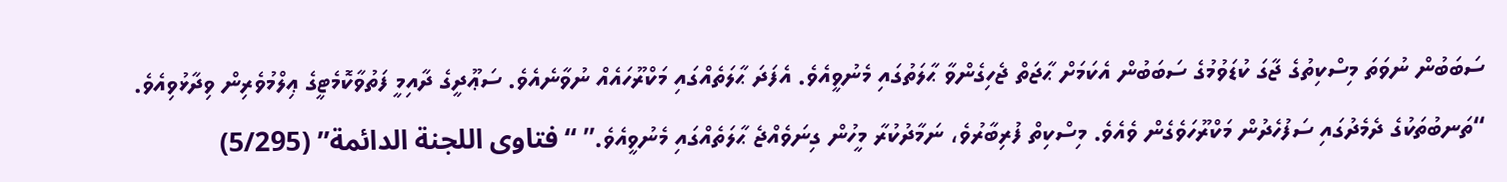ސަބަބުން ނުވަތަ މިސްކިތުގެ ޖާގަ ކުޑަވުމުގެ ސަބަބުން އެކަމަށް ޙާޖަތް ޖެހިގެންވާ ޙާލަތުގައި މެނުވީއެވެ. އެފަދަ ޙާލަތެއްގައި މަކްރޫހައެއް ނުވާނެއެވެ. ސަޢޫދީގެ ދާއިމީ ފަތުވާކޮމެޓީގެ ޢިލްމުވެރިން ވިދާޅުވިއެވެ. “ތަނބުތަކުގެ ދެމެދުގައި ސަފުހެދުން މަކްރޫހަވެގެން ވެއެވެ. މިސްކިތް ފުރިބާރުވެ، ނަމާދުކުރާ މީހުން ގިނަވެއްޖެ ޙާލަތެއްގައި މެނުވީއެވެ.” “فتاوى اللجنة الدائمة” (5/295)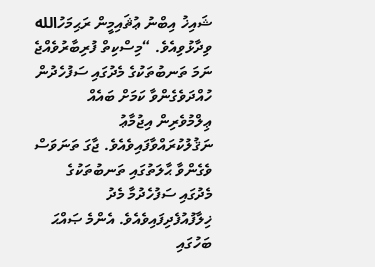ޝައިޚު އިބްނު ޢުޘައިމީން ރަޙިމަހުالله ވިދާޅުވިއެވެ. “މިސްކިތް ފުރިބާރުވެއްޖެ ނަމަ ތަނބުތަކުގެ މެދުގައި ސަފުހެދުން ހުއްދަވެގެންވާ ކަމަށް ބައެއް ޢިލްމުވެރިން އިޖުމާޢު ނަޤުލުކުރައްވާފައިވެއެވެ. ޖާގަ ތަނަވަސް ވެގެންވާ ޙާލަތުގައި ތަނބުތަކުގެ މެދުގައި ސަފުހެދުމާ މެދު ޚިލާފުއުފެދިފައިވެއެވެ. އެންމެ ޞައްޙަ ބަހުގައި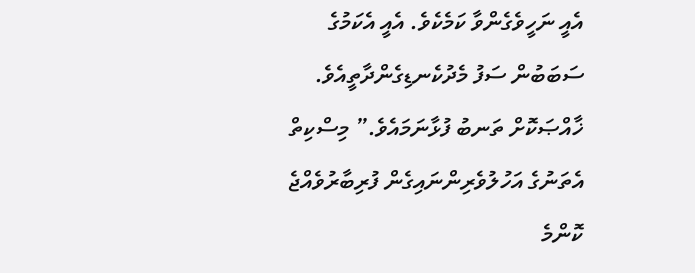އެއީ ނަހީވެގެންވާ ކަމެކެވެ. އެއީ އެކަމުގެ ސަބަބުން ސަފު މެދުކެނޑިގެންދާތީއެވެ. ޚާއްޞަކޮށް ތަނބު ފުޅާނަމައެވެ.” މިސްކިތް އެތަނުގެ އަހުލުވެރިންނައިގެން ފުރިބާރުވެއްޖެ ކޮންމެ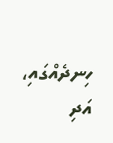ހިނދެއްގައި، އަދި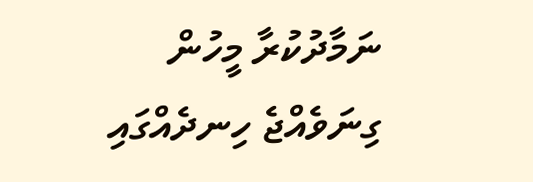ނަމާދުކުރާ މީހުން ގިނަވެއްޖެ ހިނދެއްގައި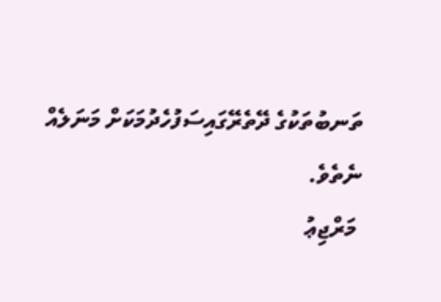ތަނބުތަކުގެ ދޭތެރޭގައިސަފުހެދުމަކަށް މަނަލެއް ނެތެވެ.
 މަރްޖިޢު